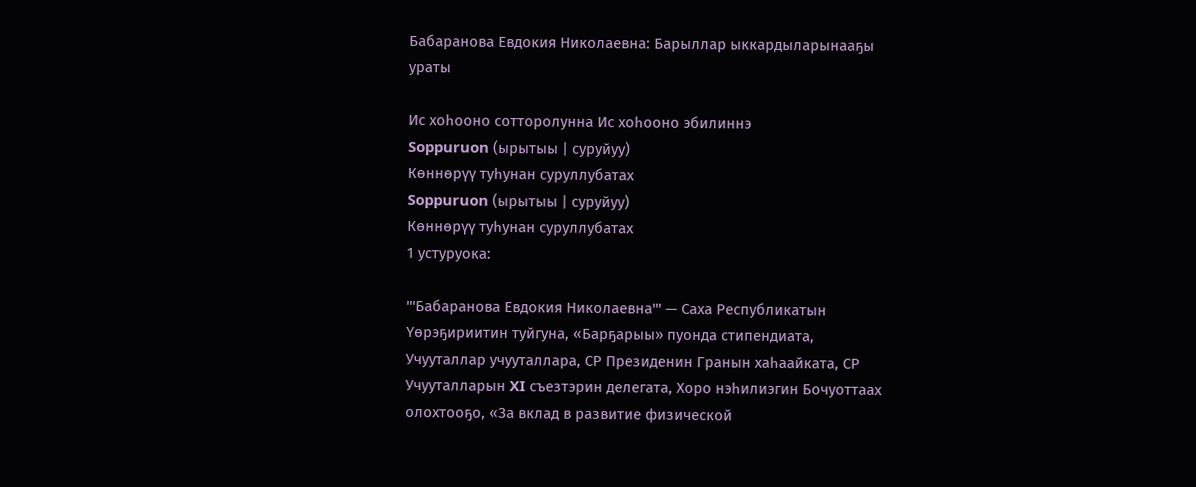Бабаранова Евдокия Николаевна: Барыллар ыккардыларынааҕы ураты

Ис хоһооно сотторолунна Ис хоһооно эбилиннэ
Soppuruon (ырытыы | суруйуу)
Көннөрүү туһунан суруллубатах
Soppuruon (ырытыы | суруйуу)
Көннөрүү туһунан суруллубатах
1 устуруока:

'''Бабаранова Евдокия Николаевна''' — Саха Республикатын Үөрэҕириитин туйгуна, «Барҕарыы» пуонда стипендиата, Учууталлар учууталлара, СР Президенин Гранын хаһаайката, СР Учууталларын XI съезтэрин делегата, Хоро нэһилиэгин Бочуоттаах олохтооҕо, «За вклад в развитие физической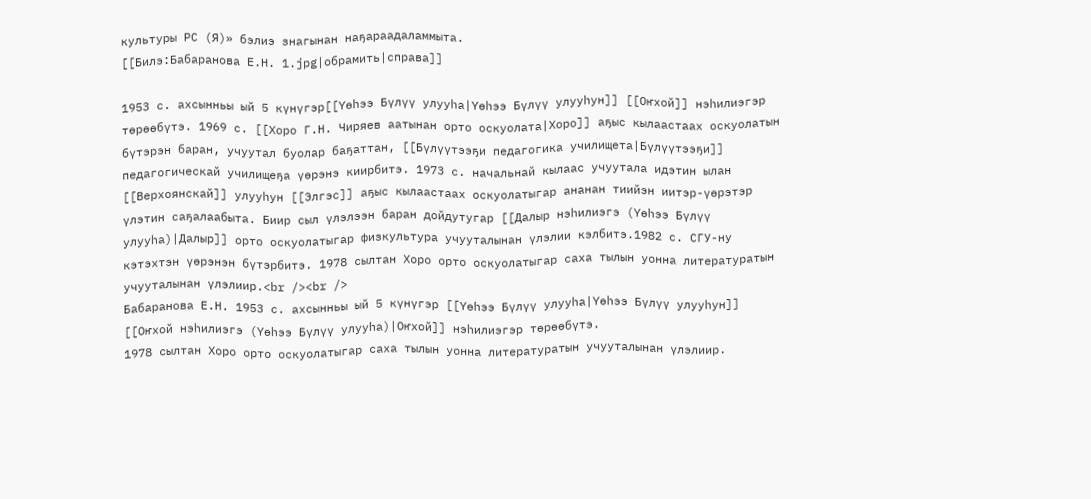культуры РС (Я)» бэлиэ знагынан наҕараадаламмыта.
[[Билэ:Бабаранова Е.Н. 1.jpg|обрамить|справа]]

1953 с. ахсынньы ый 5 күнүгэр[[Үөһээ Бүлүү улууһа|Үөһээ Бүлүү улууһун]] [[Оҥхой]] нэһилиэгэр төрөөбүтэ. 1969 с. [[Хоро Г.Н. Чиряев аатынан орто оскуолата|Хоро]] аҕыс кылаастаах оскуолатын бүтэрэн баран, учуутал буолар баҕаттан, [[Бүлүүтээҕи педагогика училищета|Бүлүүтээҕи]] педагогическай училищеҕа үөрэнэ киирбитэ. 1973 с. начальнай кылаас учуутала идэтин ылан [[Верхоянскай]] улууһун [[Элгэс]] аҕыс кылаастаах оскуолатыгар ананан тиийэн иитэр-үөрэтэр үлэтин саҕалаабыта. Биир сыл үлэлээн баран дойдутугар [[Далыр нэһилиэгэ (Үөһээ Бүлүү улууһа)|Далыр]] орто оскуолатыгар физкультура учууталынан үлэлии кэлбитэ.1982 с. СГУ-ну кэтэхтэн үөрэнэн бүтэрбитэ. 1978 сылтан Хоро орто оскуолатыгар саха тылын уонна литературатын учууталынан үлэлиир.<br /><br />
Бабаранова Е.Н. 1953 с. ахсынньы ый 5 күнүгэр [[Үөһээ Бүлүү улууһа|Үөһээ Бүлүү улууһун]] [[Оҥхой нэһилиэгэ (Үөһээ Бүлүү улууһа)|Оҥхой]] нэһилиэгэр төрөөбүтэ.
1978 сылтан Хоро орто оскуолатыгар саха тылын уонна литературатын учууталынан үлэлиир.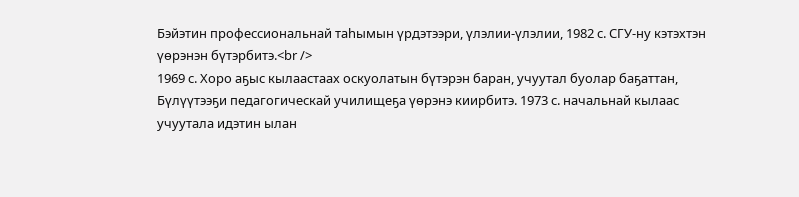Бэйэтин профессиональнай таһымын үрдэтээри, үлэлии-үлэлии, 1982 с. СГУ-ну кэтэхтэн үөрэнэн бүтэрбитэ.<br />
1969 с. Хоро аҕыс кылаастаах оскуолатын бүтэрэн баран, учуутал буолар баҕаттан, Бүлүүтээҕи педагогическай училищеҕа үөрэнэ киирбитэ. 1973 с. начальнай кылаас учуутала идэтин ылан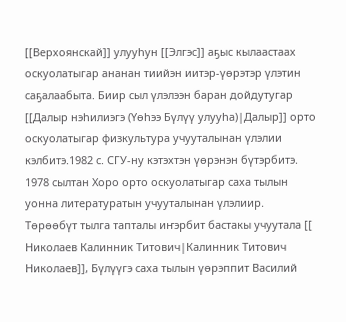[[Верхоянскай]] улууһун [[Элгэс]] аҕыс кылаастаах оскуолатыгар ананан тиийэн иитэр-үөрэтэр үлэтин саҕалаабыта. Биир сыл үлэлээн баран дойдутугар [[Далыр нэһилиэгэ (Үөһээ Бүлүү улууһа)|Далыр]] орто оскуолатыгар физкультура учууталынан үлэлии кэлбитэ.1982 с. СГУ-ну кэтэхтэн үөрэнэн бүтэрбитэ. 1978 сылтан Хоро орто оскуолатыгар саха тылын уонна литературатын учууталынан үлэлиир.
Төрөөбүт тылга тапталы иҥэрбит бастакы учуутала [[ Николаев Калинник Титович|Калинник Титович Николаев]], Бүлүүгэ саха тылын үөрэппит Василий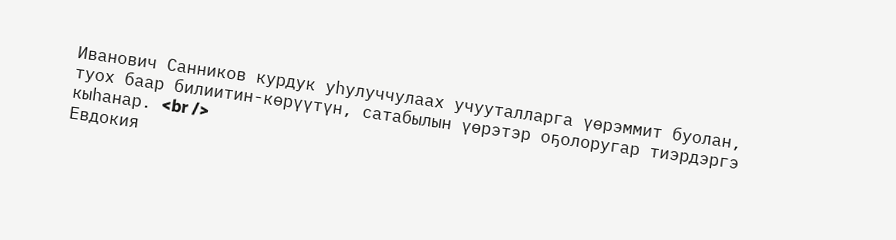Иванович Санников курдук уһулуччулаах учууталларга үөрэммит буолан, туох баар билиитин-көрүүтүн, сатабылын үөрэтэр оҕолоругар тиэрдэргэ кыһанар. <br />
Евдокия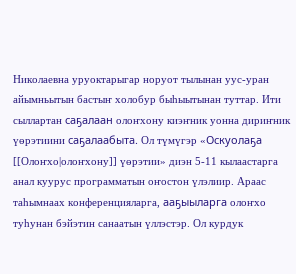Николаевна уруоктарыгар норуот тылынан уус-уран айымньытын бастыҥ холобур быһыытынан туттар. Ити сыллартан саҕалаан олоҥхону киэҥник уонна дириҥник үөрэтиини саҕалаабыта. Ол түмүгэр «Оскуолаҕа [[Олоҥхо|олоҥхону]] үөрэтии» диэн 5-11 кылаастарга анал куурус программатын оҥостон үлэлиир. Араас таһымнаах конференцияларга, ааҕыыларга олоҥхо туһунан бэйэтин санаатын үллэстэр. Ол курдук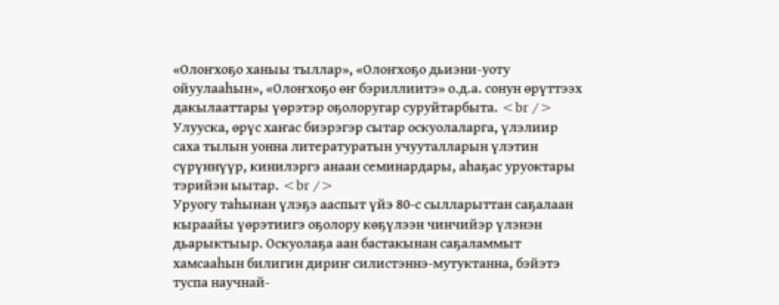«Олоҥхоҕо ханыы тыллар», «Олоҥхоҕо дьиэни-уоту ойуулааһын», «Олоҥхоҕо өҥ бэриллиитэ» о.д.а. сонун өрүттээх дакылааттары үөрэтэр оҕолоругар суруйтарбыта. <br />
Улууска, өрүс хаҥас биэрэгэр сытар оскуолаларга, үлэлиир саха тылын уонна литературатын учууталларын үлэтин сүрүннүүр, кинилэргэ анаан семинардары, аһаҕас уруоктары тэрийэн ыытар. <br />
Уруогу таһынан үлэҕэ ааспыт үйэ 80-с сылларыттан саҕалаан кыраайы үөрэтиигэ оҕолору көҕүлээн чинчийэр үлэнэн дьарыктыыр. Оскуолаҕа аан бастакынан саҕаламмыт хамсааһын билигин дириҥ силистэннэ-мутуктанна, бэйэтэ туспа научнай-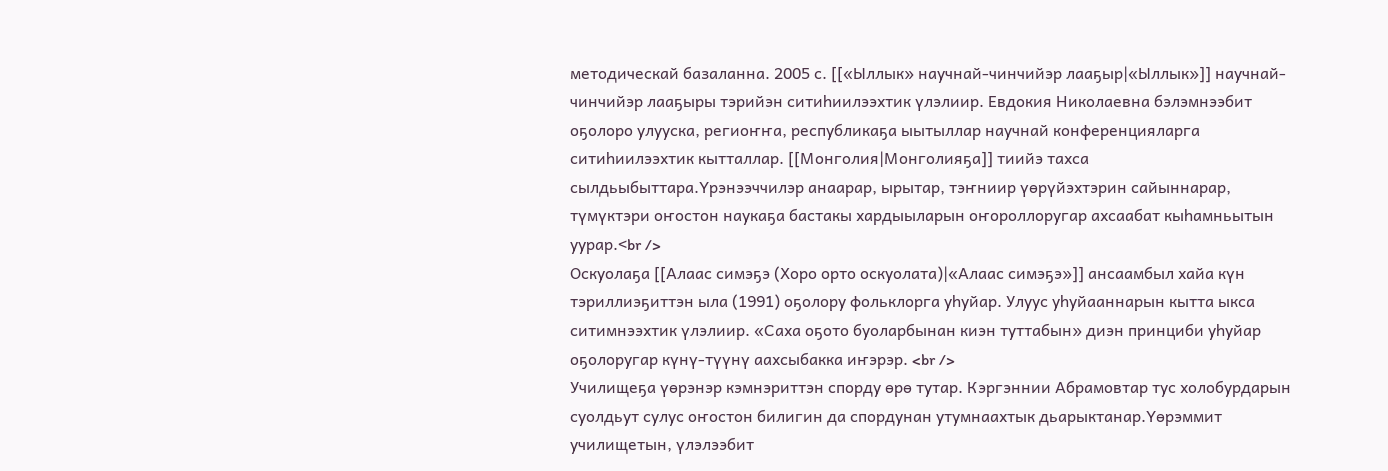методическай базаланна. 2005 с. [[«Ыллык» научнай-чинчийэр лааҕыр|«Ыллык»]] научнай-чинчийэр лааҕыры тэрийэн ситиһиилээхтик үлэлиир. Евдокия Николаевна бэлэмнээбит оҕолоро улууска, региоҥҥа, республикаҕа ыытыллар научнай конференцияларга ситиһиилээхтик кытталлар. [[Монголия|Монголияҕа]] тиийэ тахса сылдьыбыттара.Үрэнээччилэр анаарар, ырытар, тэҥниир үөрүйэхтэрин сайыннарар, түмүктэри оҥостон наукаҕа бастакы хардыыларын оҥороллоругар ахсаабат кыһамньытын уурар.<br />
Оскуолаҕа [[Алаас симэҕэ (Хоро орто оскуолата)|«Алаас симэҕэ»]] ансаамбыл хайа күн тэриллиэҕиттэн ыла (1991) оҕолору фольклорга уһуйар. Улуус уһуйааннарын кытта ыкса ситимнээхтик үлэлиир. «Саха оҕото буоларбынан киэн туттабын» диэн принциби уһуйар оҕолоругар күнү-түүнү аахсыбакка иҥэрэр. <br />
Училищеҕа үөрэнэр кэмнэриттэн спорду өрө тутар. Кэргэннии Абрамовтар тус холобурдарын суолдьут сулус оҥостон билигин да спордунан утумнаахтык дьарыктанар.Үөрэммит училищетын, үлэлээбит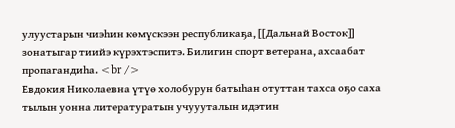улуустарын чиэһин көмүскээн республикаҕа, [[Дальнай Восток]] зонатыгар тиийэ күрэхтэспитэ. Билигин спорт ветерана, ахсаабат пропагандиһа. <br />
Евдокия Николаевна үтүө холобурун батыһан отуттан тахса оҕо саха тылын уонна литературатын учуууталын идэтин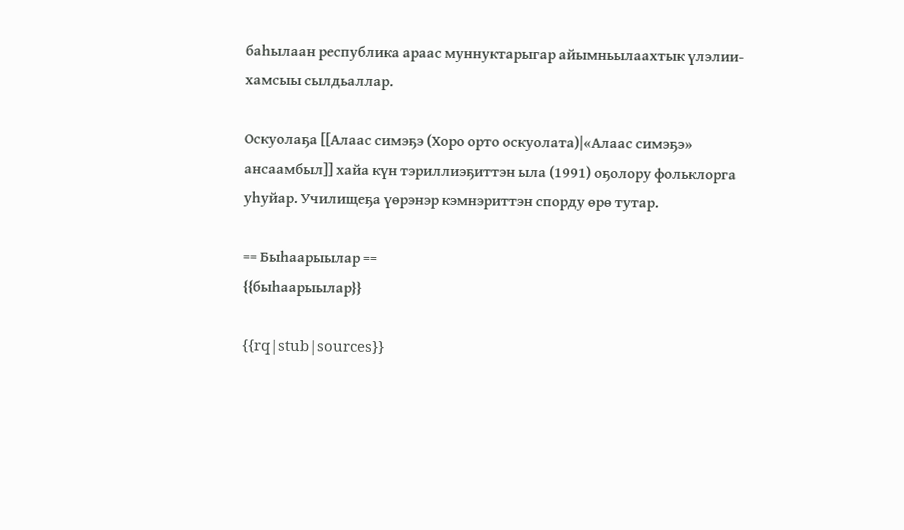баһылаан республика араас муннуктарыгар айымньылаахтык үлэлии-хамсыы сылдьаллар.

Оскуолаҕа [[Алаас симэҕэ (Хоро орто оскуолата)|«Алаас симэҕэ» ансаамбыл]] хайа күн тэриллиэҕиттэн ыла (1991) оҕолору фольклорга уһуйар. Училищеҕа үөрэнэр кэмнэриттэн спорду өрө тутар.

== Быһаарыылар ==
{{быһаарыылар}}

{{rq|stub|sources}}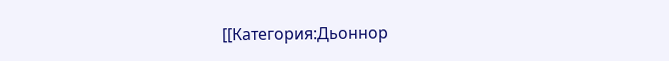[[Категория:Дьоннор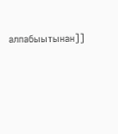алпабыытынан]]